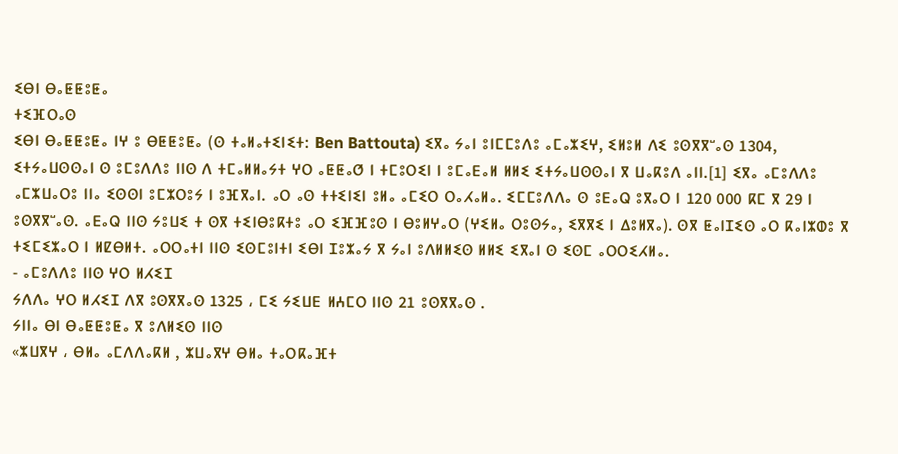ⵉⴱⵏ ⴱⴰⵟⵟⵓⵟⴰ
ⵜⵉⴼⵔⴰⵙ
ⵉⴱⵏ ⴱⴰⵟⵟⵓⵟⴰ ⵏⵖ ⵓ ⴱⵟⵟⵓⵟⴰ (ⵙ ⵜⴰⵍⴰⵜⵉⵏⵉⵜ: Ben Battouta) ⵉⴳⴰ ⵢⴰⵏ ⵓⵏⵎⵎⵓⴷⵓ ⴰⵎⴰⵣⵉⵖ, ⵉⵍⵓⵍ ⴷⵉ ⵓⵙⴳⴳⵯⴰⵙ 1304, ⵉⵜⵢⴰⵡⵙⵙⴰⵏ ⵙ ⵓⵎⵓⴷⴷⵓ ⵏⵏⵙ ⴷ ⵜⵎⴰⵍⵍⴰⵢⵜ ⵖⵔ ⴰⵟⵟⴰⵚ ⵏ ⵜⵎⵓⵔⵉⵏ ⵏ ⵓⵎⴰⴹⴰⵍ ⵍⵍⵉ ⵉⵜⵢⴰⵡⵙⵙⴰⵏ ⴳ ⵡⴰⴽⵓⴷ ⴰⵏⵏ.[1] ⵉⴳⴰ ⴰⵎⵓⴷⴷⵓ ⴰⵎⵣⵡⴰⵔⵓ ⵏⵏⴰ ⵉⵙⵙⵏ ⵓⵎⵣⵔⵓⵢ ⵏ ⵓⴼⴳⴰⵏ. ⴰⵔ ⴰⵙ ⵜⵜⵉⵏⵉⵏ ⵓⵍⴰ ⴰⵎⵉⵔ ⵔⴰⵃⴰⵍⴰ. ⵉⵎⵎⵓⴷⴷⴰ ⵙ ⵓⴹⴰⵕ ⵓⴳⴰⵔ ⵏ 120 000 ⴽⵎ ⴳ 29 ⵏ ⵓⵙⴳⴳⵯⴰⵙ. ⴰⴹⴰⵕ ⵏⵏⵙ ⵢⵓⵡⵉ ⵜ ⵙⴳ ⵜⵉⵏⴱⵓⴽⵜⵓ ⴰⵔ ⵉⴼⴼⵓⵙ ⵏ ⴱⵓⵍⵖⴰⵔ (ⵖⵉⵍⴰ ⵔⵓⵙⵢⴰ, ⵉⴳⴳⵉ ⵏ ⵠⵓⵍⴳⴰ). ⵙⴳ ⵟⴰⵏⵊⵉⵙ ⴰⵔ ⴽⴰⵏⵣⵀⵓ ⴳ ⵜⵉⵎⵉⵣⴰⵔ ⵏ ⵍⵇⴱⵍⵜ. ⴰⵔⵔⴰⵜⵏ ⵏⵏⵙ ⵉⵙⵎⵓⵏⵜⵏ ⵉⴱⵏ ⵊⵓⵣⴰⵢ ⴳ ⵢⴰⵏ ⵓⴷⵍⵍⵉⵙ ⵍⵍⵉ ⵉⴳⴰⵏ ⵙ ⵉⵙⵎ ⴰⵔⵔⵉⵃⵍⴰ.
- ⴰⵎⵓⴷⴷⵓ ⵏⵏⵙ ⵖⵔ ⵍⵃⵉⵊ
ⵢⴷⴷⴰ ⵖⵔ ⵍⵃⵉⵊ ⴷⴳ ⵓⵙⴳⴳⴰⵙ 1325 ، ⵎⵉ ⵢⵉⵡⴹ ⵍⵄⵎⵔ ⵏⵏⵙ 21 ⵓⵙⴳⴳⴰⵙ .
ⵢⵏⵏⴰ ⴱⵏ ⴱⴰⵟⵟⵓⵟⴰ ⴳ ⵓⴷⵍⵉⵙ ⵏⵏⵙ
«ⵣⵡⴳⵖ ، ⴱⵍⴰ ⴰⵎⴷⴷⴰⴽⵍ , ⵣⵡⴰⴳⵖ ⴱⵍⴰ ⵜⴰⵔⴽⴰⴼⵜ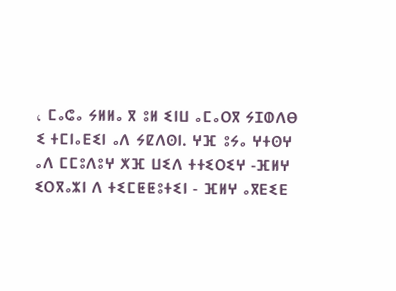، ⵎⴰⵛⴰ ⵢⵍⵍⴰ ⴳ ⵓⵍ ⵉⵏⵡ ⴰⵎⴰⵔⴳ ⵢⵊⵀⴷⴱ ⵉ ⵜⵎⵏⴰⴹⵉⵏ ⴰⴷ ⵢⵇⴷⵙⵏ. ⵖⴼ ⵓⵢⴰ ⵖⵜⵙⵖ ⴰⴷ ⵎⵎⵓⴷⵓⵖ ⵅⴼ ⵡⵉⴷ ⵜⵜⵉⵔⵉⵖ -ⴼⵍⵖ ⵉⵔⴳⴰⵣⵏ ⴷ ⵜⵉⵎⵟⵟⵓⵜⵉⵏ - ⴼⵍⵖ ⴰⴳⴹⵉⴹ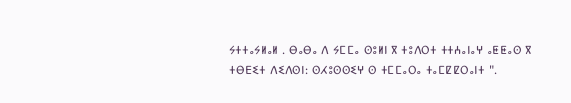ⵢⵜⵜⴰⵢⵍⴰⵍ . ⴱⴰⴱⴰ ⴷ ⵢⵎⵎⴰ ⵙⵓⵍⵏ ⴳ ⵜⵓⴷⵔⵜ ⵜⵜⵄⴰⵏⴰⵖ ⴰⵟⵟⴰⵙ ⴳ ⵜⴱⴹⵉⵜ ⴷⵉⴷⵙⵏ: ⵙⵃⵓⵙⵙⵉⵖ ⵙ ⵜⵎⵎⴰⵔⴰ ⵜⴰⵎⵇⵇⵔⴰⵏⵜ ".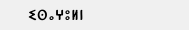ⵉⵙⴰⵖⵓⵍⵏ